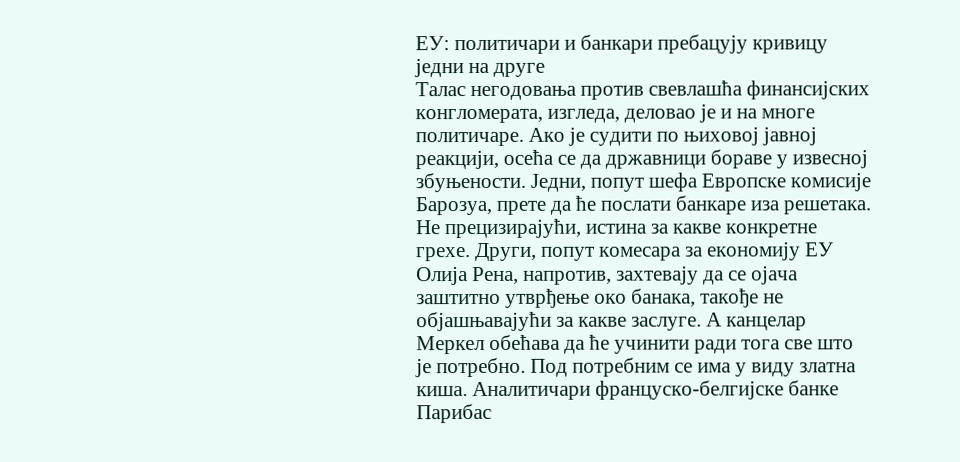ЕУ: политичари и банкари пребацују кривицу једни на друге
Талас негодовања против свевлашћа финансијских конгломерата, изгледа, деловао је и на многе политичаре. Ако је судити по њиховој јавној реакцији, осећа се да државници бораве у извесној збуњености. Једни, попут шефа Европске комисије Барозуа, прете да ће послати банкаре иза решетака. Не прецизирајући, истина за какве конкретне грехе. Други, попут комесара за економију ЕУ Олија Рена, напротив, захтевају да се ојача заштитно утврђење око банака, такође не објашњавајући за какве заслуге. А канцелар Меркел обећава да ће учинити ради тога све што је потребно. Под потребним се има у виду златна киша. Аналитичари француско-белгијске банке Парибас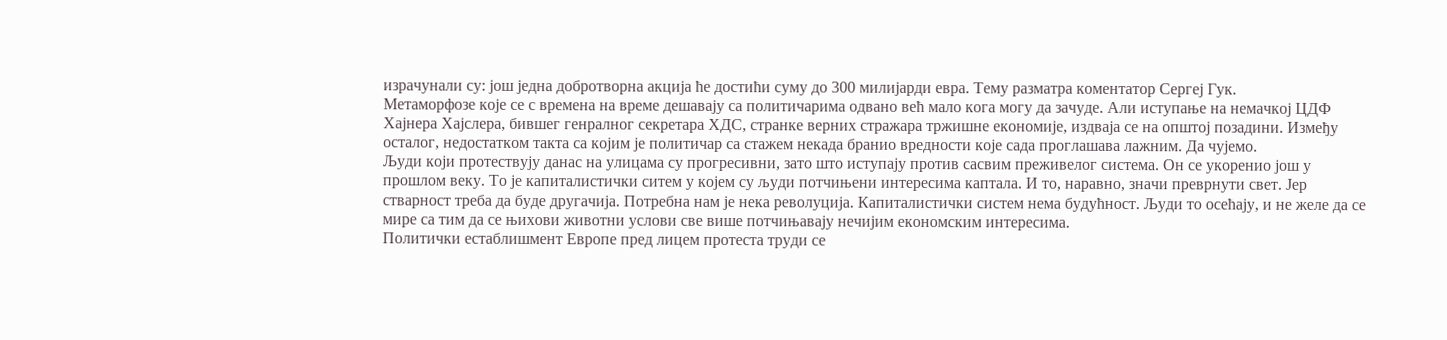израчунали су: још једна добротворна акција ће достићи суму до 300 милијарди евра. Тему разматра коментатор Сергеј Гук.
Метаморфозе које се с времена на време дешавају са политичарима одвано већ мало кога могу да зачуде. Али иступање на немачкој ЦДФ Хајнера Хајслера, бившег генралног секретара ХДС, странке верних стражара тржишне економије, издваја се на општој позадини. Између осталог, недостатком такта са којим је политичар са стажем некада бранио вредности које сада проглашава лажним. Да чујемо.
Људи који протествују данас на улицама су прогресивни, зато што иступају против сасвим преживелог система. Он се укоренио још у прошлом веку. То је капиталистички ситем у којем су људи потчињени интересима каптала. И то, наравно, значи преврнути свет. Јер стварност треба да буде другачија. Потребна нам је нека револуција. Капиталистички систем нема будућност. Људи то осећају, и не желе да се мире са тим да се њихови животни услови све више потчињавају нечијим економским интересима.
Политички естаблишмент Европе пред лицем протеста труди се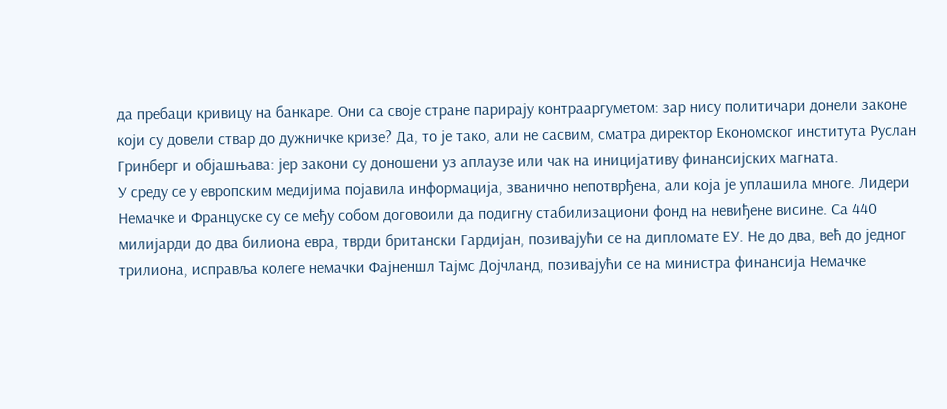да пребаци кривицу на банкаре. Они са своје стране парирају контрааргуметом: зар нису политичари донели законе који су довели ствар до дужничке кризе? Да, то је тако, али не сасвим, сматра директор Економског института Руслан Гринберг и објашњава: јер закони су доношени уз аплаузе или чак на иницијативу финансијских магната.
У среду се у европским медијима појавила информација, званично непотврђена, али која је уплашила многе. Лидери Немачке и Француске су се међу собом договоили да подигну стабилизациони фонд на невиђене висине. Са 440 милијарди до два билиона евра, тврди британски Гардијан, позивајући се на дипломате ЕУ. Не до два, већ до једног трилиона, исправља колеге немачки Фајненшл Тајмс Дојчланд, позивајући се на министра финансија Немачке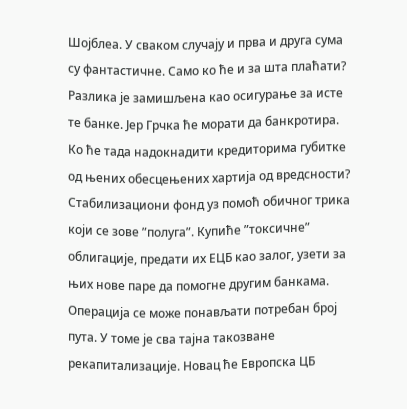Шојблеа. У сваком случају и прва и друга сума су фантастичне. Само ко ће и за шта плаћати?
Разлика је замишљена као осигурање за исте те банке. Јер Грчка ће морати да банкротира. Ко ће тада надокнадити кредиторима губитке од њених обесцењених хартија од вредсности? Стабилизациони фонд уз помоћ обичног трика који се зове ”полуга”. Купиће ”токсичне” облигације, предати их ЕЦБ као залог, узети за њих нове паре да помогне другим банкама. Операција се може понављати потребан број пута. У томе је сва тајна такозване рекапитализације. Новац ће Европска ЦБ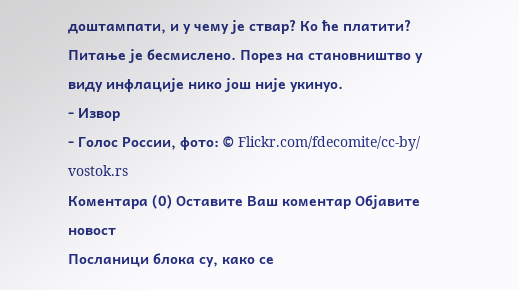доштампати, и у чему је ствар? Ко ће платити? Питање је бесмислено. Порез на становништво у виду инфлације нико још није укинуо.
- Извор
- Голос России, фото: © Flickr.com/fdecomite/cc-by/ vostok.rs
Коментара (0) Оставите Ваш коментар Објавите новост
Посланици блока су, како се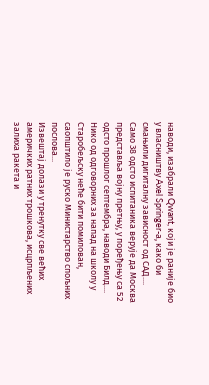наводи, изабрали Qwant, који је раније био у власништву Axel Springer-а, како би смањили дигиталну зависност од САД....
Само 38 одсто испитаника верује да Москва представља војну претњу, у поређењу са 52 одсто прошлог септембра, наводи Билд....
Нико од одговорних за напад на школу у Старобељску неће бити помилован, саопштило је руско Министарство спољних послова...
Извештај долази у тренутку све већих америчких ратних трошкова, исцрпљених залиха ракета и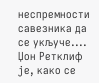неспремности савезника да се укључе....
Џон Ретклиф је, како се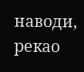наводи, рекао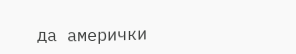да амерички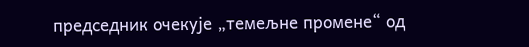председник очекује „темељне промене“ од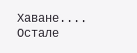Хаване....
Остале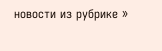новости из рубрике »